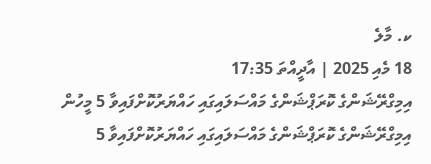ކ. މާލެ
18 މެއި 2025 | އާދީއްތަ 17:35
އިމިގްރޭޝަންގެ ކޮރަޕްޝަންގެ މައްސަލައިގައި ހައްޔަރުކޮށްފައިވާ 5 މީހުން
އިމިގްރޭޝަންގެ ކޮރަޕްޝަންގެ މައްސަލައިގައި ހައްޔަރުކޮށްފައިވާ 5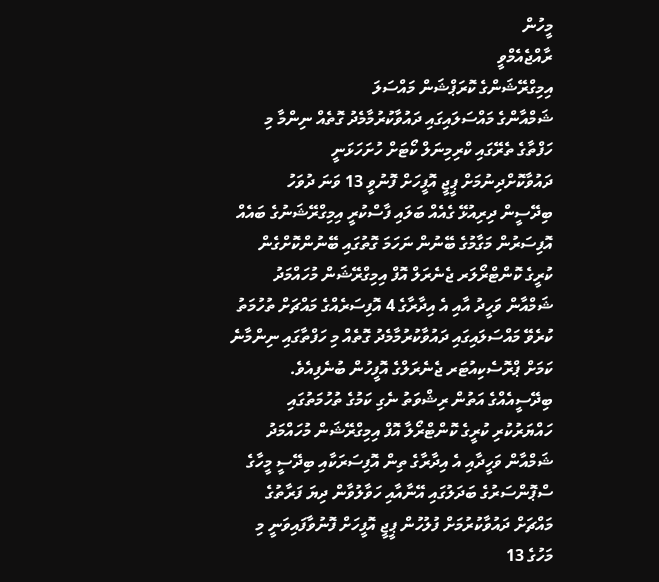މީހުން
ރާއްޖެއެމްވީ
އިމިގްރޭޝަންގެ ކޮރަޕްޝަން މައްސަލަ
ޝަމްއާންގެ މައްސަލައިގައި ދައުވާކުރުމާމެދު ގޮތެއް ނިންމާ މި ހަފްތާގެ ތެރޭގައި ކްރިމިނަލް ކޯޓަށް ހުށަހަޅަނީ
ދައުވާކޮށްދިނުމަށް ޕީޖީ އޮފީހަށް ފޮނުވީ 13 ވަނަ ދުވަހު
ބިދޭސީން ދިރިއުޅޭ ގެއެއް ބަލައި ފާސްކުރީ އިމިގްރޭޝަނުގެ ބައެއް އޮފިސަރުން މަގާމުގެ ބޭނުން ނަހަމަ ގޮތުގައި ބޭނުންކޮށްގެން
ކުރީގެ ކޮންޓްރޯލަރ ޖެނެރަލް އޮފް އިމިގްރޭޝަން މުހައްމަދު ޝަމްއާން ވަހީދު އާއި އެ އިދާރާގެ 4 އޮފިސަރެއްގެ މައްޗަށް ތުހުމަތު ކުރެވޭ މައްސަލައިގައި ދައުވާކުރުމާމެދު ގޮތެއް މި ހަފްތާގައި ނިންމާނެ ކަމަށް ޕްރޮސެކިއުޓަރ ޖެނެރަލްގެ އޮފީހުން ބުނެފިއެވެ.
ބިދޭސީއެއްގެ އަތުން ރިޝްވަތު ނެގި ކަމުގެ ތުހުމަތުގައި ހައްޔަރުކުރި ކުރީގެ ކޮންޓްރޯލާ އޮފް އިމިގްރޭޝަން މުހައްމަދު ޝަމްއާން ވަހީދާއި އެ އިދާރާގެ ތިން އޮފިސަރަކާއި ބިދޭސީ މީހާގެ ސްޕޮންސަރުގެ ބަދަލުގައި އޭނާއާއި ހަވާލުވާން ދިޔަ ފަރާތުގެ މައްޗަށް ދައުވާކުރުމަށް ފުލުހުން ޕީޖީ އޮފީހަށް ފޮނުވާފައިވަނީ މި މަހުގެ 13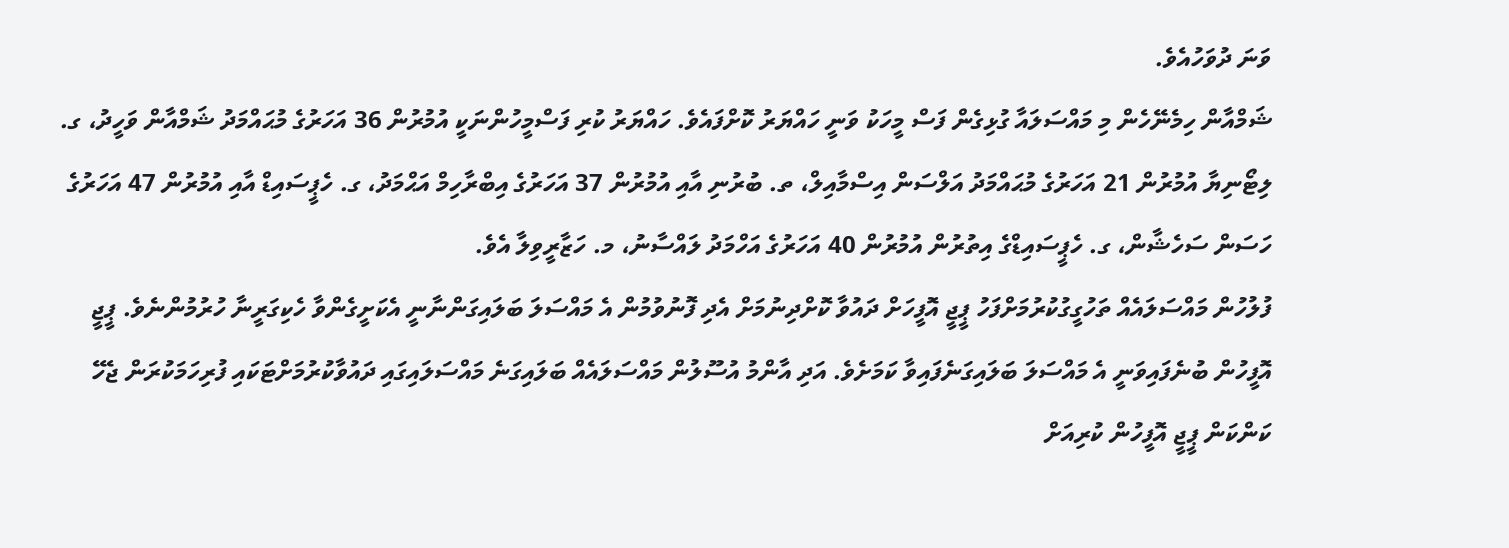ވަނަ ދުވަހުއެވެ.
ޝަމްއާން ހިމެނޭހެން މި މައްސަލައާ ގުޅިގެން ފަސް މީހަކު ވަނީ ހައްޔަރު ކޮށްފައެވެ. ހައްޔަރު ކުރި ފަސްމީހުންނަކީ އުމުރުން 36 އަހަރުގެ މުޙައްމަދު ޝަމްއާން ވަހީދު، ގ. ލިޓޯނިޔާ އުމުރުން 21 އަހަރުގެ މުޙައްމަދު އަލްސަން އިސްމާއިލް، ތ. ބުރުނި އާއި އުމުރުން 37 އަހަރުގެ އިބްރާހިމް އަޙްމަދު، ގ. ހެޕީސައިޑް އާއި އުމުރުން 47 އަހަރުގެ ހަސަން ސަހެޝާން، ގ. ހެޕީސައިޑްގެ އިތުރުން އުމުރުން 40 އަހަރުގެ އަހްމަދު ލައްސާނު، މ. ހަޒާރީވިލާ އެވެ.
ފުލުހުން މައްސަލައެއް ތަހުގީގުކުރުމަށްފަހު ޕީޖީ އޮފީހަށް ދައުވާ ކޮށްދިނުމަށް އެދި ފޮނުވުމުން އެ މައްސަލަ ބަލައިގަންނާނީ އެކަށީގެންވާ ހެކިގަރީނާ ހުރުމުންނެވެ. ޕީޖީ އޮފީހުން ބުނެފައިވަނީ އެ މައްސަލަ ބަލައިގަނެފައިވާ ކަމަށެވެ. އަދި އާންމު އުސޫލުން މައްސަލައެއް ބަލައިގަނެ މައްސަލައިގައި ދައުވާކުރުމަށްޓަކައި ފުރިހަމަކުރަން ޖެހޭ ކަންކަން ޕީޖީ އޮފީހުން ކުރިއަށް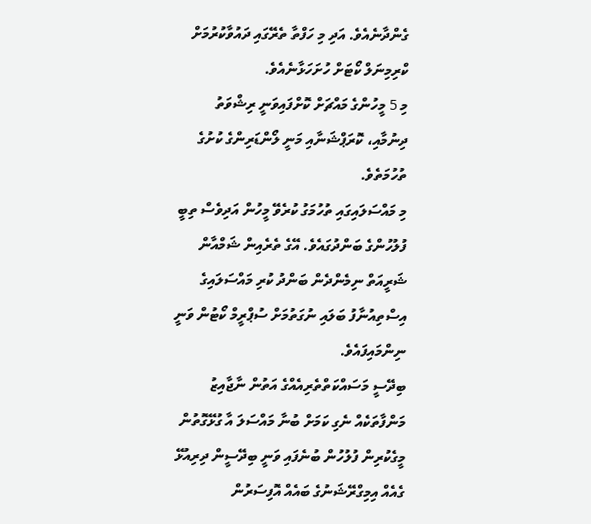ގެންދާނެއެވެ. އަދި މި ހަފްތާ ތެރޭގައި ދައުވާކުރުމަށް ކްރިމިނަލް ކޯޓަށް ހުށަހަޅާނެއެވެ.
މި 5 މީހުންގެ މައްޗަށް ކޮށްފައިވަނީ ރިޝްވަތު ދިނުމާއި، ކޮރަޕްޝަނާއި މަނީ ލޯންޑަރިންގެ ކުށުގެ ތުހުމަތެވެ.
މި މައްސަލައިގައި ތުހުމަގު ކުރެވޭ މީހުން އަދިވެސް ތިބީ ފުލުހުންގެ ބަންދުގައެވެ. އޭގެ ތެރެއިން ޝަމްއާން ޝަރީއަތް ނިމެންދެން ބަންދު ކުރި މައްސަލައިގެ އިސްތިއުނާފު ބަލައި ނުގަތުމަށް ސުޕްރީމް ކޯޓުން ވަނީ ނިންމައިފައެވެ.
ބިދޭސީ މަސައްކަތްތެރިއެއްގެ އަތުން ނާޖާއިޒު މަންފާތަކެއް ނެގި ކަމަށް ބުނާ މައްސަލަ އާ ގުޅޭގޮތުން މީގެކުރިން ފުލުހުން ބުނެފައި ވަނީ ބިދޭސީން ދިރިއުޅޭ ގެއެއް އިމިގްރޭޝަނުގެ ބައެއް އޮފިސަރުން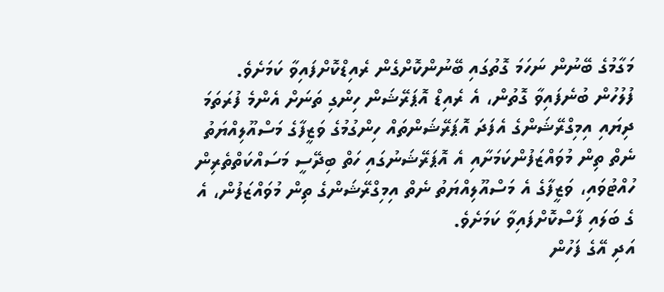މަގާމުގެ ބޭނުން ނަހަމަ ގޮތުގައި ބޭނުންކޮށްގެން ރެއިޑްކޮށްފައިވާ ކަމަށެވެ.
ފުލުހުން ބުނެފައިވާ ގޮތުން، އެ ރެއިޑް އޮޕަރޭޝަން ހިންގި ތަނަށް އެންމެ ފުރަތަމަ ދިޔައި އިމިގްރޭޝަންގެ އެފަދަ އޮޕަރޭޝަންތައް ހިންގުމުގެ ވަޒީފާގެ މަސްއޫލިއްޔަތު ނެތް ތިން މުވައްޒަފުންކަމަށާއި އެ އޮޕަރޭޝަނުގައި ހަތް ބިދޭސީ މަސައްކަތްތެރިން ހުއްޓުވައި، ވަޒީފާގެ އެ މަސްއޫލިއްޔަތު ނެތް އިމިގްރޭޝަންގެ ތިން މުވައްޒަފުން، އެ ގެ ބަލައި ފާސްކޮށްފައިވާ ކަމަށެވެ.
އަދި އޭގެ ފަހުން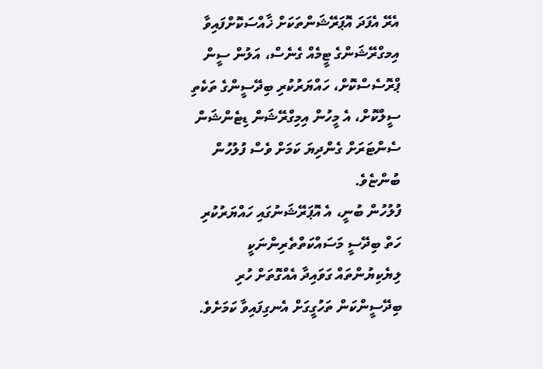އެރޭ އެފަދަ އޮޕަރޭޝަންތަކަށް ޚާއްސަކޮށްފައިވާ އިމގްރޭޝަންގެ ޓީމެއް ގެނެސް، އަލުން ސީން ޕްރޮސެސްކޮށް، ހައްޔަރުކުރި ބިދޭސީންގެ ތަކެތި ސީލްކޮށް، އެ މީހުން އިމިގްރޭޝަން ޑިޓެންޝަން ސެންޓަރަށް ގެންދިޔަ ކަމަށް ވެސް ފުލުހުން ބުންޏެވެ.
ފުލުހުން ބުނީ، އެ އޮޕަރޭޝަނުގައި ހައްޔަރުކުރި ހަތް ބިދޭސީ މަސައްކަތްތެރިންނަކީ ލިޔެކިޔުންތައް ގަވައިދާ އެއްގޮތަށް ހުރި ބިދޭސީންކަން ތަހުގީގަށް އެނގިފައިވާ ކަމަށެވެ.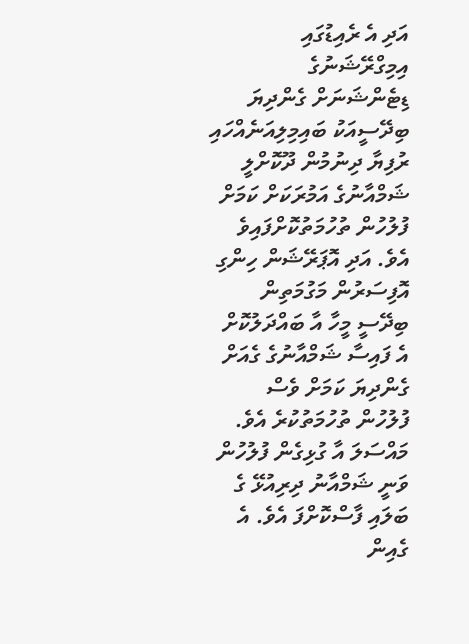އަދި އެ ރެއިޑުގައި އިމިގްރޭޝަނުގެ ޑިޓެންޝަނަށް ގެންދިޔަ ބިދޭސީއަކު ބައިމިލިއަނެއްހައި ރުފިޔާ ދިނުމުން ދޫކޮށްލީ ޝަމްއާނުގެ އަމުރަކަށް ކަމަށް ފުލުހުން ތުހުމަތުކޮށްފައިވެ އެވެ. އަދި އޮޕަރޭޝަން ހިންގި އޮފިސަރުން މަގުމަތިން ބިދޭސީ މީހާ އާ ބައްދަލުކޮށް އެ ފައިސާ ޝަމްއާނުގެ ގެއަށް ގެންދިޔަ ކަމަށް ވެސް ފުލުހުން ތުހުމަތުކުރެ އެވެ.
މައްސަލަ އާ ގުޅިގެން ފުލުހުން ވަނީ ޝަމްއާނު ދިރިއުޅޭ ގެ ބަލައި ފާސްކޮށްފަ އެވެ. އެ ގެއިން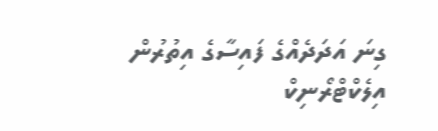ގިނަ އަދަދެއްގެ ފައިސާގެ އިތުރުން އިލެކްޓްރޯނިކް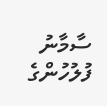ސާމާނު ފުލުހުންގެ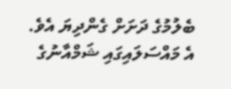ބެލުމުގެ ދަށަށް ގެންދިޔަ އެވެ.
އެ މައްސަލައިގައި ޝަމްއާނުގެ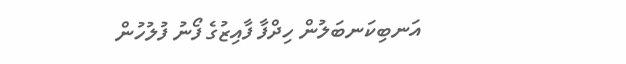އަނބިކަނބަލުން ހިދްފާ ފާއިޒުގެ ފޯނު ފުލުހުން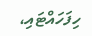ހިފަހައްޓައި،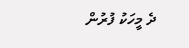ދެ މީހަކު ފުރުން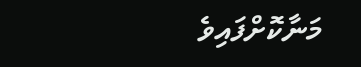މަނާކޮށްފައިވެ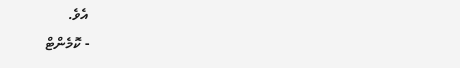އެވެ.
- ކޮމެންޓް